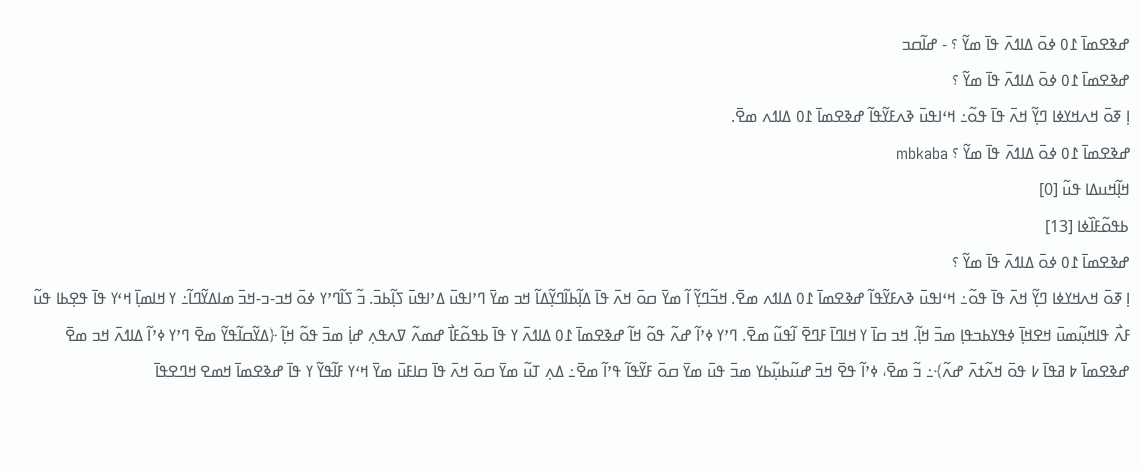ߝߢߐߘߊ߫ ߁߀ ߦߋ߫ ߡߊߗߍ߫ ߟߊ߫ ߘߌ߬ ؟ - ߝߊ߬ߛߏ
ߝߢߐߘߊ߫ ߁߀ ߦߋ߫ ߡߊߗߍ߫ ߟߊ߫ ߘߌ߬ ؟
ߊ߲ ߧߋ߫ ߞߍߞߌߦߊ ߣߌ߲߬ ߞߍ߫ ߟߊ߫ ߟߋ߬߸ ߞߵߊߟߎ߫ ߢߍߓߌ߬ߟߊ߬ ߝߢߐߘߊ߫ ߁߀ ߡߊߗߍ ߘߐ߫.
ߝߢߐߘߊ߫ ߁߀ ߦߋ߫ ߡߊߗߍ߫ ߟߊ߫ ߘߌ߬ ؟ mbkaba
ߞߊ߲߬ߞߎߡߊ ߟߎ߬ [0]
ߕߟߋ߬ߓߊ߰ߦߊ [13]
ߝߢߐߘߊ߫ ߁߀ ߦߋ߫ ߡߊߗߍ߫ ߟߊ߫ ߘߌ߬ ؟
ߊ߲ ߧߋ߫ ߞߍߞߌߦߊ ߣߌ߲߬ ߞߍ߫ ߟߊ߫ ߟߋ߬߸ ߞߵߊߟߎ߫ ߢߍߓߌ߬ߟߊ߬ ߝߢߐߘߊ߫ ߁߀ ߡߊߗߍ ߘߐ߫. ߞߏ߬ߣߌ߲߬ ߊ߬ ߘߌ߫ ߛߋ߫ ߞߍ߫ ߟߊ߫ ߡߊ߲߬ߕߊ߬ߣߌ߲߬ߡߊ߬ ߞߏ ߘߌ߫ ߣߴߊߟߎ߫ ߡߴߊߟߎ߫ ߖߊ߲߬ߕߏ߫. ߏ߬ ߖߊ߬ߣߴߌ ߦߋ߫ ߞߏ-ߏ-ߞߏ߫ ߘߊߡߌ߬ߣߊ߬߸ ߌ ߞߊߘߊ߲߫ ߞߵߌ ߟߊ߫ ߟߐ߲ߕߊ ߟߎ߬ ߓߍ߯ ߟߊߞߎ߲߬ߘߎ߫ ߞߐߞߊ߲߫ ߦߟߌߕߏߟߊ߲ ߘߏ߫ ߞߊ߲߬. ߞߏ ߛߊ߫ ߌ ߞߊߣߊ߫ ߓߣߐ߫ ߊ߬ߟߎ߬ ߘߐ߫. ߣߴߌ ߦߴߊ߬ ߝߍ߬ ߟߋ߬ ߞߊ߬ ߝߢߐߘߊ߫ ߁߀ ߡߊߗߍ߫ ߌ ߟߊ߫ ߕߟߋ߬ߓߊ߯ ߝߘߍ߬ ߜߍߟߍ߲ ߝߊ߲߭ ߘߏ߫ ߟߋ߬ ߞߊ߲߬ ﴿ߡߌ߬ߛߊ߬ߟߌ߬ ߘߐ߫ ߣߴߌ ߦߴߊ߬ ߡߊߗߍ߫ ߞߏ ߘߐ߫ ߝߢߐߘߊ߫ ߈ ߥߟߊ߫ ߇ ߟߋ߫ ߞߍ߬ߙߍ߫ ߝߍ߬﴾߸ ߏ߬ ߘߐ߫، ߦߴߊ߬ ߟߐ߫ ߞߏ߫ ߝߎ߬ߕߎ߲߬ߕߌ ߘߏ߫ ߟߎ߫ ߘߌ߫ ߛߋ߫ ߓߌ߬ߟߊ߬ ߟߴߊ߬ ߘߐ߫߸ ߡߍ߲ ߠߎ߬ ߘߌ߫ ߛߋ߫ ߞߍ߫ ߟߊ߫ ߛߊߓߎ߫ ߘߌ߫ ߞߵߌ ߓߊ߬ߟߌ߬ ߌ ߟߊ߫ ߝߢߐߘߊ߫ ߞߘߐ ߞߣߐߟߊ߫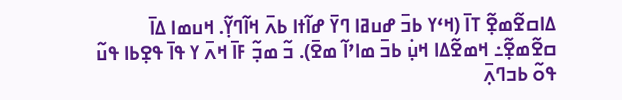ߡߊߛߐ߬ߘߐ߲߬ ߠߊ߫ (ߞߵߌ ߕߏ߫ ߝߎߥߊ ߣߌ߫ ߝߊ߬ߙߊ ߕߍ߫ ߞߊ߬ߣߌ߲߬. ߞߎߘߊ ߡߊ߫ ߛߐ߬ߘߐ߲߬߸ ߞߘߐ߬ߡߊ ߞߎ߲߭ ߕߏ߫ ߘߊߴߊ߬ ߘߐ߫). ߏ߬ ߘߏ߲߬ ߓߊ߫ ߞߍ߫ ߌ ߟߊ߫ ߟߐ߲ߕߊ ߟߎ߬ ߟߋ߬ ߕߏߣߍ߲߫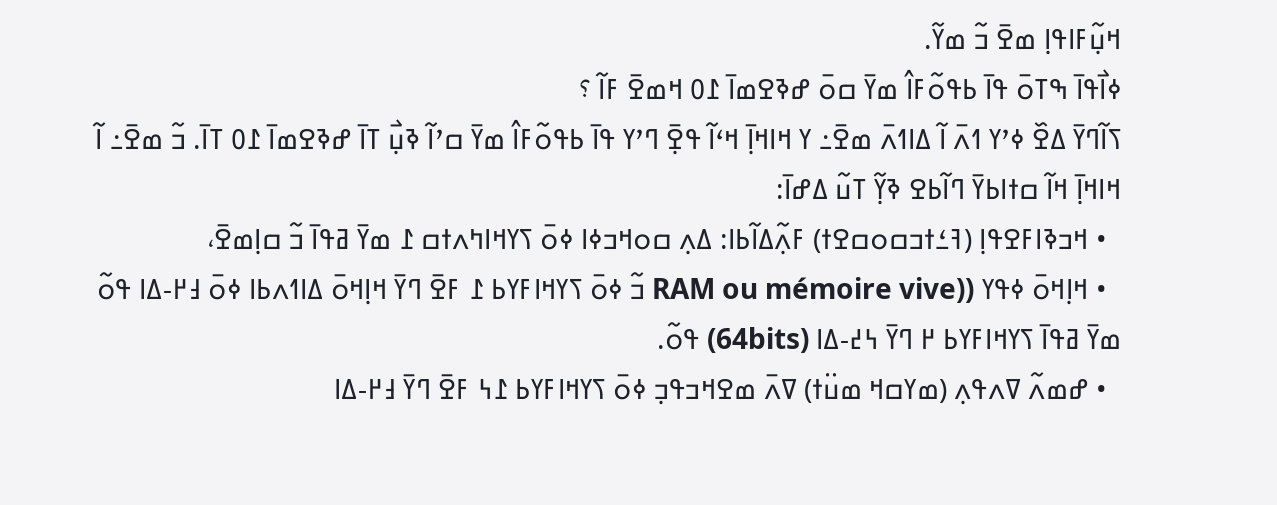ߞߎ߲߬ߓߊߟߊ߲ ߘߐ߫ ߏ߬ ߘߌ߬.
ߦߊ߯ߟߊ߫ ߒߠߋ߫ ߟߊ߫ ߕߟߋ߬ߓߊ߮ ߘߌ߫ ߛߋ߫ ߝߢߐߘߊ߫ ߁߀ ߞߘߐ߫ ߓߊ߬ ؟
ߖߊ߬ߣߌ߫ ߡߐ߰ ߦߴߌ ߗߍ߫ ߊ߬ ߡߊߗߍ߫ ߘߐ߫߸ ߌ ߞߊߞߊ߲߫ ߞߵߊ߬ ߟߐ߲߫ ߣߴߌ ߟߊ߫ ߕߟߋ߬ߓߊ߮ ߘߌ߫ ߛߴߊ߬ ߢߎ߲߯ ߠߊ߫ ߝߢߐߘߊ߫ ߁߀ ߠߊ߫. ߏ߬ ߘߐ߫߸ ߊ߬ ߞߊߞߊ߲߫ ߞߊ߬ ߛߙߊߕߌ߫ ߣߊ߬ߕߐ ߢߌ߲߬ ߠߎ߬ ߡߝߊ߫:
  • ߞߏߢߊߓߐߟߊ߲ (ߔߑߙߏߛߋߛߐߙ) ߓߍ߲߬ߡߊ߬ߕߊ: ߡߍ߲ ߛߋߞߏߦߊ ߦߋ߫ ߖߌߞߊߤߍߙߛ ߁ ߘߌ߫ ߥߟߊ߫ ߏ߬ ߛߊ߲ߘߐ߫،
  • ߞߊ߲ߞߋ߫ ߦߟߌ ((RAM ou mémoire vive ߏ߬ ߦߋ߫ ߖߌߞߊߓߌߕ ߁ ߓߐ߫ ߣߌ߫ ߞߊ߲ߞߋ߫ ߡߊߗߍߕߊ ߦߋ߫ ߃߂-ߡߊ ߟߋ߬ ߘߌ߫ ߥߟߊ߫ ߖߌߞߊߓߌߕ ߂ ߣߌ߫ ߆߄-ߡߊ (64bits) ߟߋ߬.
  • ߝߘߍ߬ ߜߍߟߍ߲ (ߘߌߛߞ ߘߎ߳ߙ) ߜߍ߫ ߘߐߞߏߟߏ߲ ߦߋ߫ ߖߌߞߊߓߌߕ ߁߆ ߓߐ߫ ߣߌ߫ ߃߂-ߡߊ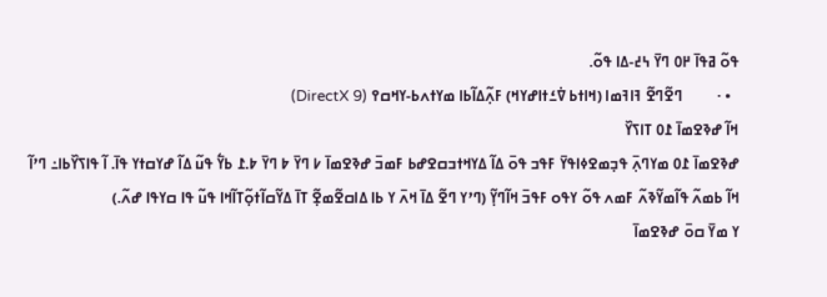ߟߋ߬ ߥߟߊ߫ ߂߀ ߣߌ߫ ߆߄-ߡߊ ߟߋ߬.
  • ·         ߣߐ߬ߣߐ߬ ߔߊߔߘߊ (ߞߊߙߕ ߜ߭ߑߙߊߝߌߞ) ߓߍ߲߬ߡߊ߬ߕߊ ߘߌߙߍߕ-ߌߞߛ߉ (DirectX 9)
ߞߊ߬ ߝߢߐߘߊ߫ ߁߀ ߠߊߖߌ߰
ߝߢߐߘߊ߫ ߁߀ ߘߌߣߍ߲߫ ߟߏ߲ߘߐߦߊߟߌ߫ ߓߟߏ ߟߋ߫ ߡߊ߬ ߡߌߞߙߏߛߐߝߕ ߓߘߏ߫ ߝߢߐߘߊ߫ ߇ ߣߌ߫ ߈ ߣߌ߫ ߈.߁ ߕߌ߱ ߟߎ߬ ߡߊ߬ ߝߌߛߙߌ ߟߊ߫. ߊ߬ ߟߊߖߌ߰ߕߊ߸ ߣߴߊ߬ ߞߊ߬ ߕߘߍ߬ ߟߊ߬ߘߌ߬ߢߍ߬ ߓߘߍ ߟߋ߬ ߌߟߋ ߓߟߏ߫ ߞߊ߬ߣߌ߲߬ (ߣߴߌ ߣߐ߬ ߡߊ߫ ߞߍ߫ ߌ ߕߊ ߡߊߛߐ߬ߘߐ߲߬ ߠߊ߫ ߡߌ߬ߛߊ߬ߙߋ߲߬ߠߊ߬ߞߊ ߟߎ߬ ߟߊ ߛߌߟߊ ߝߍ߬.)
ߌ ߘߌ߫ ߛߋ߫ ߝߢߐߘߊ߫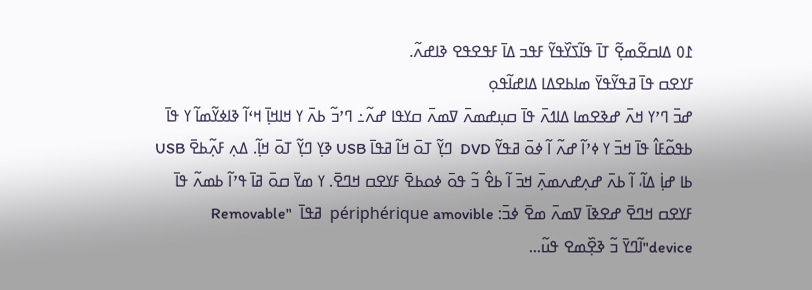߁߀ ߡߊߛߐ߬ߘߐ߲߬ ߠߊ߫ ߟߊ߬ߖߌ߰ߟߌ߬ ߓߟߏ ߡߊ߫ ߓߟߐߟߐ ߢߊߝߍ߬.
ߓߌߐߛ ߟߊ߫ ߥߟߌ߬ߟߌ߫ ߘߊߕߐߡߊ ߡߊߝߊ߬ߟߋ߲
ߝߏ߫ ߣߴߌ ߞߍ߫ ߝߢߐߘߊ ߡߊߗߍ߫ ߟߊ߫ ߛߎ߲ߝߘߍ߫ ߜߘߍ߫ ߛߌߟߊ ߝߍ߬߸ ߣߴߏ߬ ߕߍ߫ ߌ ߞߊߞߊ߲߫ ߞߵߊ߬ ߢߊߦߌ߬ߘߊ߬ ߌ ߟߊ߫ ߕߟߋ߬ߓߊ߮ ߟߊ߫ ߞߏ߫ ߌ ߦߴߊ߬ ߝߍ߬ ߊ߬ ߦߋ߫ ߥߟߌ߬ DVD  ߣߌ߲߬ ߠߋ߫ ߞߊ߬ ߥߟߊ߫ USB ߢߌ߲ ߣߌ߲߬ ߠߋ߫ ߞߊ߲߬. ߡߍ߲ ߓߍ߲߬ߕߐ߫ USB  ߕߊ ߝߊ߲߭ ߡߊ߬، ߊ߬ ߕߍ߫ ߝߍ߲ߝߍߘߍ߲߫ ߞߏ߫ ߊ߬ ߕߐ߮ ߏ߬ ߟߋ߫ ߦߋߕߐ߫ ߓߌߐߛ ߞߣߐ߫. ߌ ߘߌ߫ ߛߋ߫ ߥߊ߫ ߟߴߊ߬ ߕߘߍ߬ ߟߊ߫ ߓߌߐߛ ߞߣߐ߫ ߝߐߢߊ߫ ߜߘߍ߫ ߘߐ߫ ߦߏ߫: périphérique amovible  ߥߟߊ߫  "Removable device"ߊ߬ߣߌ߫ ߏ߬ ߢߐ߲߰ߘߐ ߟߎ߬...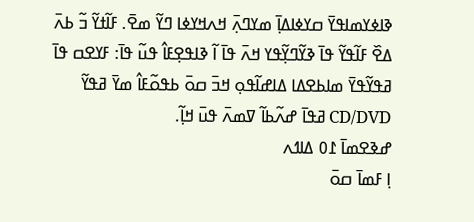ߢߊߦߌߘߊߟߌ߫ ߛߌߦߊߡߊ߲߫ ߘߌߣߍ߲߫ ߞߍߞߌߦߊ ߣߌ߬ ߘߐ߫. ߓߊ߬ߙߌ߬ ߏ߬ ߕߍ߫ ߡߐ߰ ߓߊ߬ߟߌ߬ ߟߊ߫ ߢߌ߬ߣߌ߲߬ߟߌ ߞߍ߫ ߟߊ߫ ߊ߬ ߢߊߟߐ߲ߓߊ߮ ߟߎ߬ ߟߊ߫: ߓߌߐߛ ߟߊ߫ ߥߟߌ߬ߟߌ߫ ߘߊߕߐߡߊ ߡߊߝߊ߬ߟߋ߲ ߞߏ߫ ߛߋ߫ ߕߟߋ߬ߓߊ߮ ߘߌ߫ ߥߟߌ߬ CD/DVD ߥߟߊ߫ ߝߍ߬ߕߊ߬ ߜߘߍ߫ ߟߎ߫ ߞߊ߲߬.
ߝߢߐߘߊ߫ ߁߀ ߡߊߗߍ
ߊ߲ ߓߘߊ߫ ߛߋ߫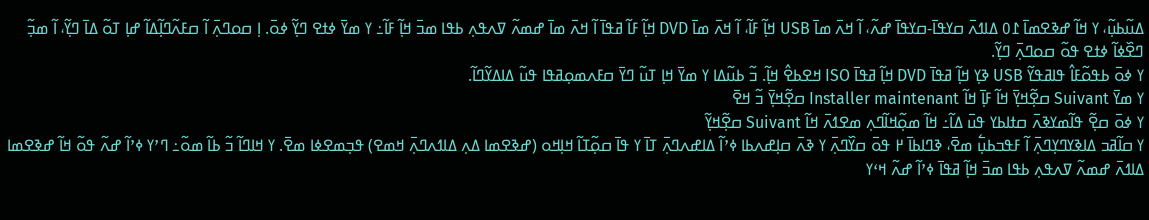ߡߎ߬ߕߎ߲߬، ߌ ߞߊ߬ ߝߢߐߘߊ߫ ߁߀ ߡߊߗߍ߫ ߛߌߟߊ߫-ߛߌߟߊ߫ ߝߍ߬، ߊ߬ ߞߍ߫ ߘߊ߫ USB ߞߊ߲߬ ߓߊ߬، ߊ߬ ߞߍ߫ ߘߊ߫ DVD ߞߊ߲߬ ߓߊ߬ ߥߟߊ߫ ߊ߬ ߞߍ߫ ߘߊ߫ ߝߘߍ߬ ߜߍߟߍ߲ ߕߟߊ ߘߏ߫ ߞߊ߲߬ ߓߊ߬߸ ߌ ߘߌ߫ ߦߙߐ ߣߌ߲߬ ߦߋ߫. ߊ߲ ߛߋߣߍ߲߫ ߊ߬ ߛߓߍ߬ߣߊ߲߬ߡߊ߬ ߝߊ߲ ߠߋ߬ ߡߊ߫ ߣߌ߲߬، ߊ߬ ߘߏ߲߬ ߣߐ߰ߦߊ߬ ߦߙߐ ߟߋ߬ ߛߋߣߍ߲߫ ߣߌ߲߬.
ߌ ߦߋ߫ ߕߟߋ߬ߓߊ߮ ߟߊߥߟߌ߬ USB ߢߌ߲ ߞߊ߲߬ ߥߟߊ߫ DVD ߞߊ߲߬ ߥߟߊ߫ ISO ߞߐߕߐ߮ ߞߊ߲߬. ߏ߬ ߕߎ߬ߡߊ ߌ ߘߌ߫ ߞߊ߲ ߠߎ߬ ߣߌ߫ ߛߓߍߘߋ߲ߥߟߊ ߟߎ߬ ߡߊߡߌ߬ߣߊ߬.
ߌ ߘߌ߫ Suivant ߛߐ߲߬ߞߌ߲߫ ߞߊ߬ ߓߊ߲߫ ߞߊ߬ Installer maintenant ߛߐ߲߬ߞߌ߲߫ ߏ߬ ߞߐ߫
ߌ ߦߋ߫ ߛߐ߲߬ ߟߊ߬ߘߌߢߍ߫ ߛߙߊߕߌ ߟߎ߫ ߡߊ߬߸ ߞߊ߬ ߘߋ߲߬ߞߊ߬ߣߍ߲ ߘߐߗߍ߫ ߞߊ߬ Suivant ߛߐ߲߬ߞߌ߲߬
ߌ ߛߊ߬ߥߏ ߡߊߢߌߣߌ߲ߣߍ߲߫ ߊ߬ ߓߟߏߕߎ߲߱ ߘߐ߫، ߢߣߊߕߊ߫ ߂ ߟߋ߫ ߛߌ߰ߣߍ߲߫ ߌ ߢߍ߫ ߛߊ߲ߝߍߕߊ ߦߴߊ߬ ߡߊߝߍߣߍ߲߫ ߠߊ߫ ߌ ߟߊ߫ ߛߋ߲߬ߠߊ߬ ߞߊ߲ߞߋ (ߝߢߐߘߊ ߡߍ߲ ߡߊߗߍߣߍ߲߫ ߞߘߐ) ߟߏ߲ߘߐߦߊ ߘߐ߫. ߌ ߞߊߣߊ߬ ߏ߬ ߕߊ߬ ߘߋ߬߸ ߣߴߌ ߦߴߊ߬ ߝߍ߬ ߟߋ߬ ߞߊ߬ ߝߢߐߘߊ ߡߊߗߍ߫ ߝߘߍ߬ ߜߍߟߍ߲ ߕߟߊ ߘߏ߫ ߞߊ߲߬ ߥߟߊ߫ ߦߴߊ߬ ߝߍ߬ ߞߵߌ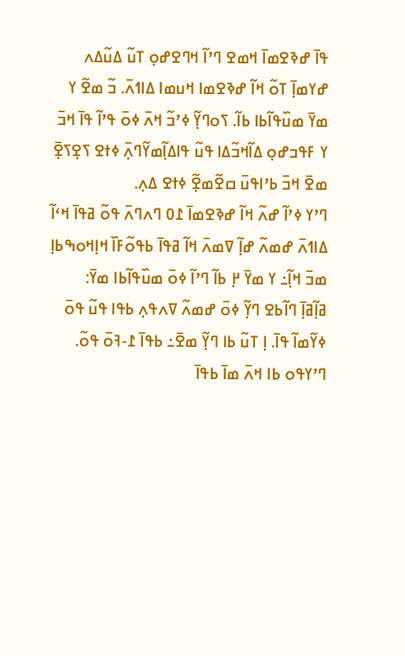ߟߊ߫ ߝߢߐߘߊ߫ ߞߘߐ ߣߴߊ߬ ߞߣߐߝߋ߲ ߠߎ߬ ߡߎ߬ߡߍ ߝߌߘߊ߲߫ ߠߋ߬ ߞߊ߬ ߝߢߐߘߊ ߞߎߘߊ ߡߊߗߍ߫. ߏ߬ ߘߐ߬ ߌ ߘߌ߫ ߘߎ߰ߟߊ߬ߕߊ ߕߊ߬. ߖߋߣߌ߲߬ ߦߴߏ߬ ߞߍ߫ ߦߋ߫ ߟߴߊ߬ ߟߊ߫ ߞߏ߫ ߌ ߓߟߏߝߋ߲ ߡߊ߬ߞߏ߬ߡߊ ߟߎ߬ ߟߊߡߊ߲߬ߘߌ߬ߣߍ߲߫ ߦߙߐ ߖߐ߲ߖߐ߲߫ ߘߐ߫ ߞߏ߫ ߕߴߊߟߎ߫ ߛߐ߬ߘߐ߲߬ ߦߙߐ ߡߍ߲.
ߣߴߌ ߦߴߊ߬ ߝߍ߬ ߞߊ߬ ߝߢߐߘߊ߫ ߁߀ ߣߍߣߍ߫ ߟߋ߬ ߥߟߊ߫ ߞߵߊ߬ ߡߊߗߍ߫ ߝߘߍ߬ ߝߊ߲߬ ߜߘߍ߫ ߞߊ߬ ߥߟߊ߫ ߕߟߋ߬ߓߊ߰ ߞߊ߲ߞߋߒߕߊ߲ ߘߏ߫ ߞߊ߲߬߸ ߌ ߘߌ߫ ߂߲ ߕߊ߬ ߣߴߊ߬ ߦߋ߫ ߘߎ߰ߟߊ߬ߕߊ ߘߌ߫:
ߥߊ߲߬ߥߊ߲߫ ߣߊ߬ߕߐ ߣߌ߲߬ ߦߋ߫ ߝߘߍ߬ ߜߍߟߍ߲ ߕߟߊ ߟߎ߬ ߟߋ߫ ߦߌ߬ߘߊ߬ ߟߊ߫. ߊ߲ ߠߎ߬ ߕߊ ߣߌ߲߬ ߘߐ߫߸ ߕߟߊ߫ ߁-ߔߋ߫ ߟߋ߬. ߣߴߌߟߋ ߕߊ ߞߍ߫ ߘߊ߫ ߕߟߊ߫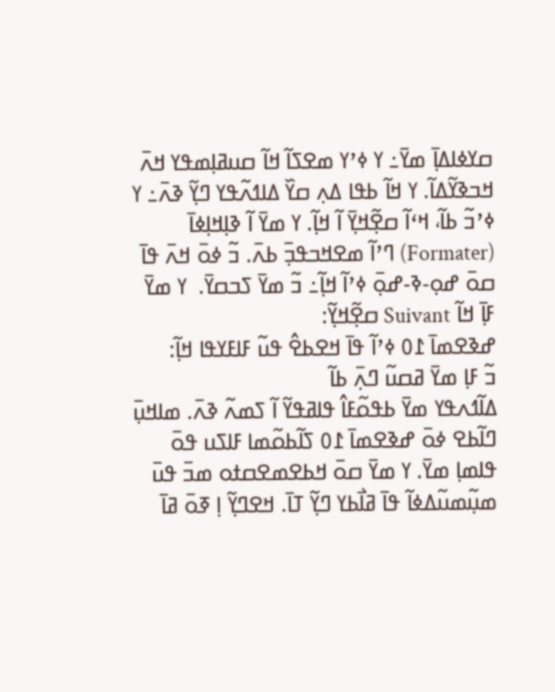ߛߌߦߊߡߊ߲߫ ߘߌ߫߸ ߌ ߦߴߌ ߘߐߖߊ߬ ߞߊ߬ ߛߎߥߊ߲ߘߟߌ ߞߍ߫ ߞߏߢߌ߬ߡߊ߬. ߌ ߞߊ߬ ߕߟߊ ߡߍ߲ ߛߌ߰ ߡߊߗߍ߬ߟߌ ߣߌ߲߬ ߢߍ߫߸ ߌ ߦߴߏ߬ ߕߊ߬، ߞߵߊ߬ ߛߐ߲߬ߞߌ߲߫ ߊ߬ ߞߊ߲߬. ߌ ߘߌ߫ ߊ߬ ߢߊ߲ߞߊ߲ߦߊ߫ (Formater) ߣߴߊ߬ ߘߐߞߏߟߏ߲߫ ߕߍ߫. ߏ߬ ߦߋ߫ ߞߍ߫ ߟߊ߫ ߛߋ߫ ߝߋ߲-ߢ-ߝߋ߲߫ ߦߴߊ߬ ߞߊ߲߬߸ ߏ߬ ߘߌ߫ ߖߏߛߌ߫.  ߌ ߘߌ߫ ߓߊ߲߫ ߞߊ߬ Suivant ߛߐ߲߬ߞߌ߲߬:
ߝߢߐߘߊ߫ ߁߀ ߦߴߊ߬ ߟߊ߫ ߞߐߕߐ߮ ߟߎ߬ ߓߊߓߌߟߊ ߞߊ߲߬:
ߏ߬ ߓߊ߲ ߘߌ߫ ߥߛߎ߬ ߣߍ߲߫ ߕߊ߬
ߡߊ߬ߗߍߟߌ ߘߌ߫ ߕߟߋ߬ߓߊ߮ ߟߊߥߟߌ߬ ߊ߬ ߖߘߍ߬ ߢߍ߫. ߘߊߞߎ߲߫ ߣߊ߬ߕߐ ߦߋ߫ ߝߢߐߘߊ߫ ߁߀ ߖߊ߬ߕߋ߬ߘߊ ߓߊߖߎ ߟߋ߫ ߟߊߘߊ߲ ߘߌ߫. ߌ ߘߌ߫ ߛߋ߫ ߞߕߐߘߐߛߙߋ ߘߏ߫ ߟߎ߫ ߘߎ߲߬ߘߎ߬ߡߦߊ߬ ߟߊ߫ ߥߊ߯ߕߌ ߣߌ߲߬ ߠߊ߫. ߞߐߣߌ߲߬ ߊ߲ ߧߋ߫ ߥߊ߫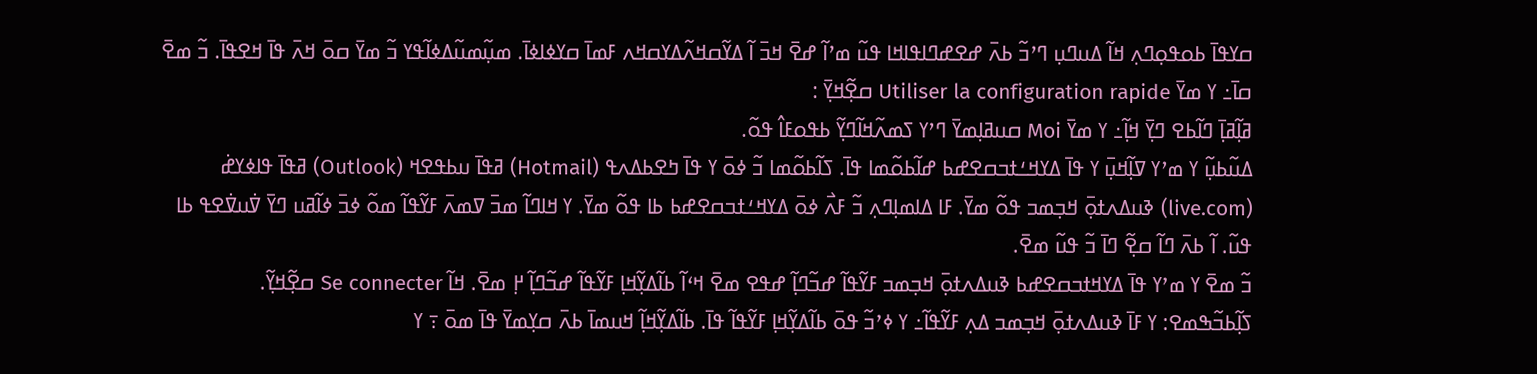ߛߌߟߊ߫ ߕߋߟߋ߲ߣߍ߲ ߞߊ߬ ߡߎߣߎ߲ ߣߴߏ߬ ߕߍ߫ ߝߐߝߣߊߟߊߞߊ ߟߎ߬ ߘߴߊ߬ ߝߐ߫ ߞߏ߫ ߊ߬ ߡߌ߬ߛߞߍ߬ߡߌߛߞߍ ߓߘߊ߫ ߛߌߦߊߦߊ߫. ߘߎ߲߬ߘߎ߬ߡߦߊ߬ߟߌ ߏ߬ ߘߌ߫ ߛߋ߫ ߞߍ߫ ߟߊ߫ ߞߐߟߊ߫. ߏ߬ ߘߐ߫ ߛߊ߫߸ ߌ ߘߌ߫ Utiliser la configuration rapide ߛߐ߲߬ߞߌ߲߫ :
ߥߊ߲߬ߥߊ߲߫ ߣߊ߬ߕߐ ߣߌ߲߫ ߞߊ߲߬߸ ߌ ߘߌ߫ Moi ߛߎߥߊ߲ߘߌ߫ ߣߴߌ ߖߘߍ߬ߞߊ߬ߣߌ߲߬ ߕߟߋߓߊ߮ ߟߋ߬.
ߡߎ߬ߕߎ߲߬ ߌ ߘߴߌ ߜߊ߲߬ߞߎ߲߫ ߌ ߟߊ߫ ߡߌߞߑߙߏߛߐߝߕ ߝߊ߬ߕߋ߬ߘߊ ߟߊ߫. ߖߊ߬ߕߋ߬ߘߊ ߏ߬ ߦߋ߫ ߌ ߟߊ߫ ߤߐߕߡߍߟ (Hotmail) ߥߟߊ߫ ߎߕߟߐߞ (Outlook) ߥߟߊ߫ ߟߊߦߌߝ߭ (live.com) ߢߎߡߍߙߋ߲߫ ߞߏ߲ߘߏ ߟߋ߬ ߘߌ߫. ߓߊ ߡߊߘߊ߲ߣߍ߲ ߏ߬ ߓߍ߯ ߦߋ߫ ߡߌߞߑߙߏߛߐߝߕ ߕߊ ߟߋ߬ ߘߌ߫. ߌ ߞߊߣߊ߬ ߘߏ߫ ߜߘߍ߫ ߓߌ߬ߟߊ߬ ߘߋ߬ ߦߏ߫ ߦߊ߬ߥߎ ߣߌ߫ ߜ߭ߎߜ߭ߐߟ ߕߊ ߟߎ߬. ߊ߬ ߕߍ߫ ߣߊ߬ ߛߐ߲߬ ߣߊ߫ ߏ߬ ߟߎ߬ ߘߐ߫.
ߏ߬ ߘߐ߫ ߌ ߘߴߌ ߟߊ߫ ߡߌߞߙߏߛߐߝߕ ߢߎߡߍߙߋ߲߫ ߞߏ߲ߘߏ ߓߌ߬ߟߊ߬ ߝߏ߬ߣߊ߲߬ ߝߟߐ ߘߐ߫ ߞߵߊ߬ ߕߊ߬ߡߌ߲߬ߞߊ߲ ߓߌ߬ߟߊ߬ ߝߏ߬ߣߊ߲߬ ߂߲ ߘߐ߫. ߞߊ߬ Se connecter ߛߐ߲߬ߞߌ߲߬.
ߖߊ߲߬ߕߏ߬ߒߘߐ: ߌ ߓߊ߫ ߢߎߡߍߙߋ߲߫ ߞߏ߲ߘߏ ߡߍ߲ ߓߌ߬ߟߊ߬߸ ߌ ߦߴߏ߬ ߟߋ߫ ߕߊ߬ߡߌ߲߬ߞߊ߲ ߓߌ߬ߟߊ߬ ߟߊ߫. ߕߊ߬ߡߌ߲߬ߞߊ߲߬ ߞߎߘߊ߫ ߕߍ߫ ߛߌ߲ߘߌ߫ ߟߊ߫ ߘߋ߫ ߹ ߌ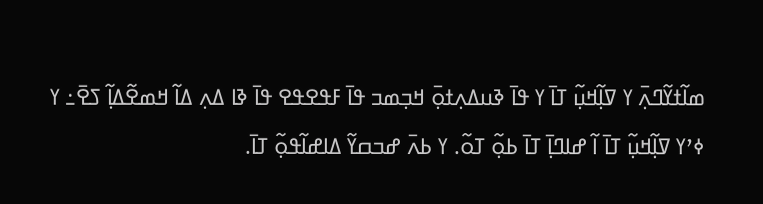ߘߊ߬ߙߌ߬ߣߍ߲߫ ߌ ߜߊ߲߬ߞߎ߲߬ ߠߊ߫ ߌ ߟߊ߫ ߢߎߡߍ߲ߙߋ߲߫ ߞߏ߲ߘߏ ߟߊ߫ ߓߟߐߟߐ ߟߊ߫ ߢߊ ߡߍ߲ ߡߊ߬ ߞߘߐ߬ߡߊ߲߬ ߖߐ߫߸ ߌ ߦߴߌ ߜߊ߲߬ߞߎ߲߬ ߠߊ߫ ߊ߬ ߝߊߣߊ߲߫ ߠߊ߫ ߕߋ߲߬ ߠߋ߬. ߌ ߕߍ߫ ߝߏߛߌ߬ ߡߊߝߊ߬ߟߋ߲߬ ߠߊ߫.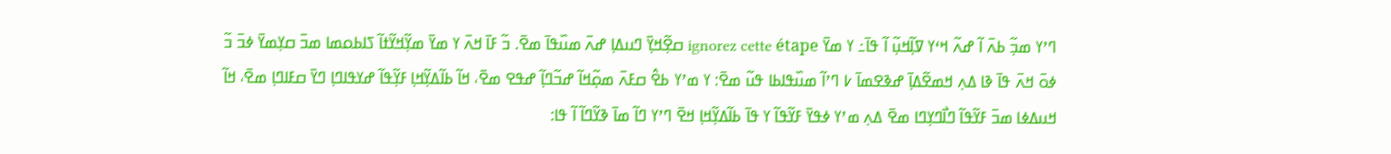ߣߴߌ ߘߏ߲߬ ߕߍ߫ ߊ߬ ߝߍ߬ ߞߵߌ ߜߊ߲߬ߞߎ߲߬ ߊ߬ ߟߊ߫߸ ߌ ߘߌ߫ ignorez cette étape ߛߐ߲߬ߞߌ߲߫ ߣߎߡߊ߲ ߝߍ߫ ߘߎ߰ߟߊ߫ ߘߐ߫. ߏ߬ ߓߊ߫ ߞߍ߫ ߌ ߘߌ߫ ߘߌ߲߬ߞߌ߬ߙߊ߬ ߖߊߕߋߘߊ ߘߏ߫ ߛߌ߲ߘߌ߫ ߦߏ߫ ߏ߬ ߦߋ߫ ߞߍ߫ ߟߊ߫ ߢߊ ߡߍ߲ ߞߘߐ߬ߡߊ߲߫ ߝߢߐߘߊ߫ ߇ ߣߴߊ߬ ߘߎ߰ߟߊߕߊ ߟߎ߬ ߘߐ߫: ߌ ߘߴߌ ߕߐ߮ ߛߓߍ߫ ߘߋ߲߬ߞߊ߬ ߝߏ߬ߣߊ߲߬ ߝߟߐ ߘߐ߫، ߞߊ߬ ߕߊ߬ߡߌ߲߬ߞߊ߲ ߓߌ߲߬ߟߊ߬ ߝߌߟߊߣߊ߲ ߣߌ߫ ߛߓߊߣߊ߲ ߘߐ߫، ߞߊ߬ ߞߎߡߦߊ ߘߏ߫ ߓߌ߬ߟߊ߬ ߣߊ߯ߣߌ߲ߣߊ ߘߐ߫ ߡߍ߲ ߘߴߌ ߦߟߌ߫ ߓߌ߬ߟߊ߬ ߌ ߟߊ߫ ߕߊ߬ߡߌ߲߬ߞߊ߲ ߞߐ߫ ߣߴߌ ߣߊ߬ ߘߊ߫ ߢߌ߬ߣߊ߬ ߊ߬ ߟߊ: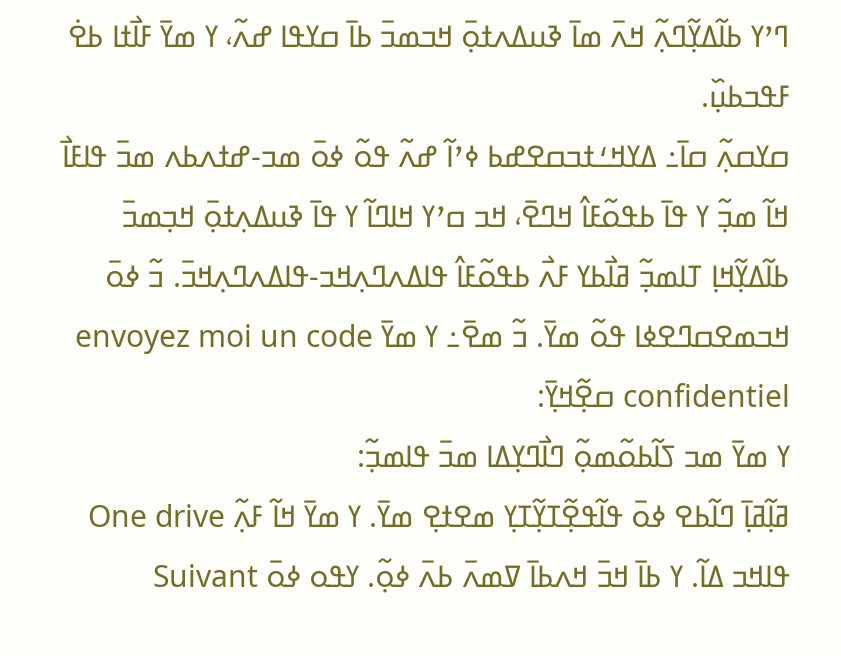ߣߴߌ ߕߊ߬ߡߌ߲߬ߣߍ߲߬ ߞߍ߫ ߘߊ߫ ߢߎߡߍߙߋ߲߫ ߞߏߘߏ߫ ߕߊ߫ ߛߌߟߊ ߝߍ߬، ߌ ߘߌ߫ ߓߊ߯ߙߊ ߕߐ߭ ߓߟߏߕߎ߲߰.
ߛߌߛߍ߲߬ ߛߊ߫߸ ߡߌߞߑߙߏߛߐߝߕ ߦߴߊ߬ ߝߍ߬ ߟߋ߬ ߦߋ߫ ߘߏ-ߝߙߍߕߍ ߘߏ߫ ߟߊߓߊ߯ ߞߊ߬ ߘߏ߲߬ ߌ ߟߊ߫ ߕߟߋ߬ߓߊ߮ ߞߣߐ߫، ߞߏ ߛߴߌ ߞߊߣߊ߬ ߌ ߟߊ߫ ߢߎߡߍ߲ߙߋ߲߫ ߞߏ߲ߘߏ߫ ߕߊ߬ߡߌ߲߬ߞߊ߲ ߠߊߘߏ߲߬ ߥߊ߯ߕߌ ߓߍ߯ ߕߟߋ߬ߓߊ߮ ߟߊߡߍߣߍ߲ߞߏ-ߟߊߡߍߣߍ߲ߞߏ߫. ߏ߬ ߦߋ߫ ߞߏߘߐߛߣߐߦߊ ߟߋ߬ ߘߌ߫. ߏ߬ ߘߐ߫߸ ߌ ߘߌ߫ envoyez moi un code confidentiel ߛߐ߲߬ߞߌ߲߫:
ߌ ߘߌ߫ ߘߏ ߖߊ߬ߕߋ߬ߘߋ߲߬ ߣߊ߯ߣߌ߲ߡߊ ߘߏ߫ ߟߊߘߏ߲߬:
ߥߊ߲߬ߥߊ߲߫ ߣߊ߬ߕߐ ߦߋ߫ ߟߊ߬ߟߐ߲߬ߠߌ߲߬ߠߌ߲ ߘߐߙߐ߲ ߘߌ߫. ߌ ߘߌ߫ ߞߊ߬ ߓߍ߲߬ One drive ߟߊߞߏ ߡߊ߬. ߌ ߕߊ߫ ߞߏ߫ ߞߍߕߊ߫ ߜߘߍ߫ ߕߍ߫ ߦߋ߲߬. ߌߟߋ ߦߋ߫ Suivant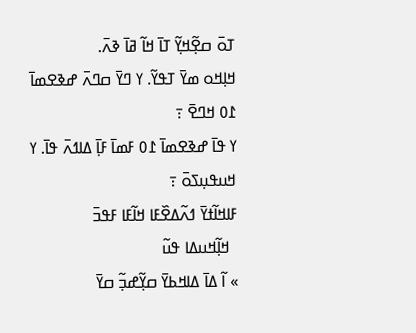ߠߋ߫ ߛߐ߲߬ߞߌ߲߬ ߠߊ߫ ߞߊ߬ ߥߊ߫ ߢߍ߫.
ߞߊ߲ߞߋ ߘߌ߫ ߠߟߌ߬. ߌ ߣߌ߫ ߛߣߍ߫ ߝߢߐߘߊ߫ ߁߀ ߞߣߐ߫ ߹
ߌ ߟߊ߫ ߝߢߐߘߊ߫ ߁߀ ߓߘߊ߫ ߓߊ߲߫ ߡߊߗߍ߫ ߟߊ߫. ߌ ߞߎߟߎ߲ߖߋ߫ ߹
ߓߊߞߊ߬ߙߌ߫ ߗߍ߬ߡߐ߰ߓߊ ߞߊ߬ߓߊ ߓߟߏ߫
  ߞߊ߲߬ߞߎߡߊ ߟߎ߬
» ߊ߬ ߡߊ߫ ߡߊߞߕߌ߫ ߛߌ߲߬ߝߏ߲߬ ߛߌ߫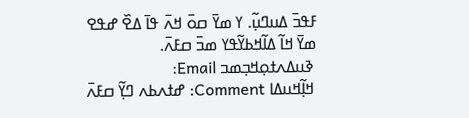ߓߟߏ߫ ߡߎߣߎ߲߬. ߌ ߘߌ߫ ߛߋ߫ ߞߍ߫ ߟߊ߫ ߡߐ߰ ߝߟߐ ߘߌ߫ ߞߊ߬ ߡߊ߬ߞߕߌ߬ߟߌ ߘߏ߫ ߛߓߍ߫.
 ߢߎߡߍߙߋ߲ߞߏ߲ߘߏ Email:
 ߞߊ߲߬ߞߎߡߊ Comment: ߝߙߍߕߍ ߣߌ߲߬ ߛߓߍ߫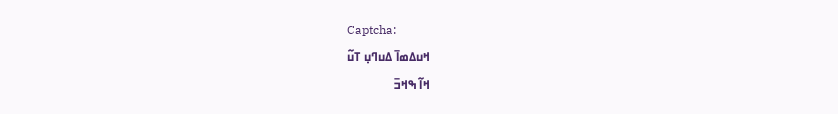Captcha:
ߞߎߡߘߊ߫ ߡߎߣߎ߲ ߠߎ߬
ߞߊ߬ ߒߞߏ߫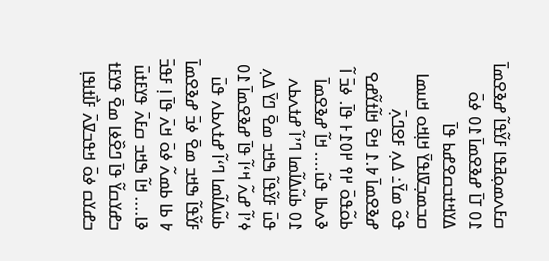ߛߓߍߘߋ߲ߥߟߊ ߓߌ߬ߟߊ߬ ߝߢߐߘߊ߫ ߁߀ ߠߊ߫ ߝߢߐߘߊ߫ ߁߀ ߦߋ߫ ߡߌߞߙߏߛߐߝߕ ߟߊ߫ ߛߏߘߏ߲ߜߊߟߌ߫ ߞߊ߲ߞߋ ߞߎߘߊ ߟߋ߬ ߘߌ߫߸ ߡߍ߲ ߓߐߣߍ߲߫ ߝߢߐߘߊ߫ ߈.߁ ߞߐ߫ ߞߊ߬ߙߌ߬ߝߐ ߕߋ߬ߟߋ߫ ߂߉ ߂߀߁߅ ߟߊ߫. ߦߏ߫ ߊ߬ ߢߍߕߊ ߟߎ߬.... ߞߊ߬ ߝߢߐߘߊ߫ ߁߀ ߕߎ߬ߡߊ߬ߘߊ ߣߴߊ߬ ߝߙߍߕߍ ߟߎ߫ ߓߌ߬ߟߊ߬ ߒߞߏ ߘߐ߫ ߣߌ߫ ߡߍ߲ ߦߴߊ߬ ߝߍ߬ ߞߵߊ߬ ߟߊ߫ ߝߢߐߘߊ߫ ߁߀ ߕߎ߬ߡߊ߬ߘߊ ߣߵߊ߬ ߝߙߍߕߍ ߟߎ߫ ߓߌ߬ߟߊ߬ ߒߞߏ ߘߐ߫ ߦߏ߫ ߝߢߐߘߊ߫ ߈ ߕߊ ߕߘߍ߬ ߦߋ߫ ߞߍ߫ ߟߊ߫ ߊ߲ ߓߟߏ߫ ߢߊ.... ߞߊ߬ ߒߞߏ ߛߓߍ߫ ߟߌߓߙߎ߫ ߏߝߌߛߌ߬ ߟߊ߫ ߣߐ߰ߦߊ ߘߐ߫ ߟߌߓߙ ߏߝߌߛ ߦߋ߫ ߞߟߏߜߍ߫ ߓߊ߯ߙߊߟߊ߲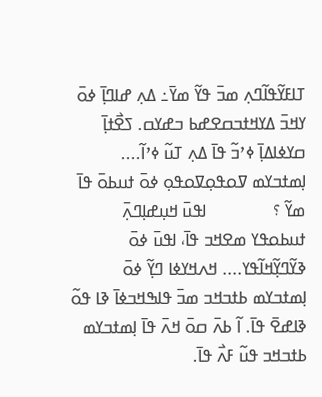ߠߊߓߌ߬ߟߊ߬ߣߍ߲ ߘߏ߫ ߟߌ߬ ߘߌ߫߸ ߡߍ߲ ߝߊߣߊ߲߫ ߦߋ߫ ߌߞߏ߫ ߡߌߞߙߏߛߐߝߕ ߏߝߌߛ. ߖߐ߯ߙߊ߲߫ ߛߌߦߊߡߊ߲߫ ߦߴߏ߬ ߟߊ߫ ߡߍ߲ ߠߎ߬ ߦߴߊ߬.... ߊ߲ߘߙߏߌߘ ߜߋߟߋ߲ߜߋߟߋ߲ ߦߋ߫ ߙߎߕߋ߫ ߟߊ߫ ߘߌ߬ ؟               ߊߟߎ߫ ߞߎ߲ߝߊ߲ߣߍ߲߫ ߙߎߕߋߟߌ ߘߐߞߏ ߟߊ߫، ߊߟߎ߫ ߦߋ߫ ߢߌ߬ߣߌ߲߬ߞߊ߬ߟߌ.... ߞߍߞߌߦߊ ߣߌ߲߬ ߦߋ߫ ߊ߲ߘߙߏߌߘ ߕߙߏߞߏ ߘߏ߫ ߟߊߒߞߏߦߊ߫ ߢߊ ߟߋ߬ ߢߊߝߐ߫ ߟߊ߫. ߊ߬ ߕߍ߫ ߛߋ߫ ߞߍ߫ ߟߊ߫ ߊ߲ߘߙߏߌߘ ߕߙߏߞߏ ߟߎ߬ ߓߍ߯ ߟߊ߫.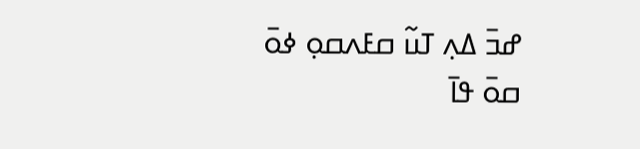ߝߏ߫ ߡߍ߲ ߠߎ߬ ߛߓߍߛߋ߲ ߦߋ߫ ߛߋ߫ ߟߊ߫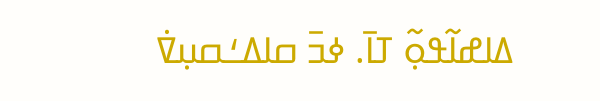ߡߊߝߊ߬ߟߋ߲߬ ߠߊ߫. ߦߏ߫ ߛߊߡߑߛߎ߲ߜ߭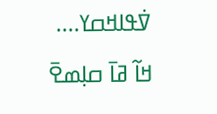ߜ߭ߟߊߞߛߌ....
ߞߊ߬ ߥߊ߫ ߛߊ߲ߘߐ߫